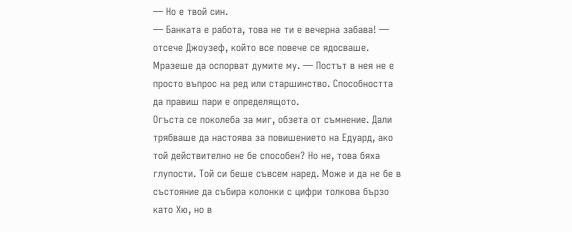— Но е твой син.
— Банката е работа, това не ти е вечерна забава! — отсече Джоузеф, който все повече се ядосваше. Мразеше да оспорват думите му. — Постът в нея не е просто въпрос на ред или старшинство. Способността да правиш пари е определящото.
Огъста се поколеба за миг, обзета от съмнение. Дали трябваше да настоява за повишението на Едуард, ако той действително не бе способен? Но не, това бяха глупости. Той си беше съвсем наред. Може и да не бе в състояние да събира колонки с цифри толкова бързо като Хю, но в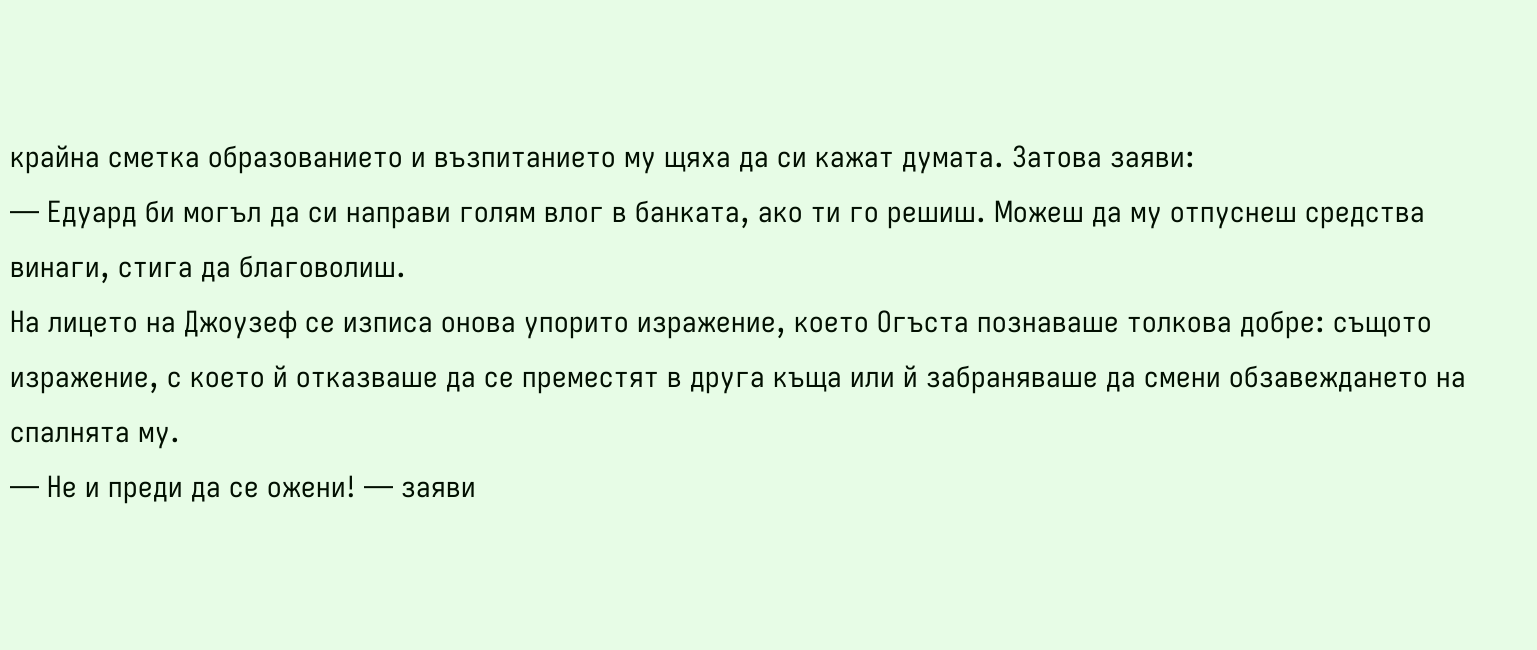крайна сметка образованието и възпитанието му щяха да си кажат думата. Затова заяви:
— Едуард би могъл да си направи голям влог в банката, ако ти го решиш. Можеш да му отпуснеш средства винаги, стига да благоволиш.
На лицето на Джоузеф се изписа онова упорито изражение, което Огъста познаваше толкова добре: същото изражение, с което й отказваше да се преместят в друга къща или й забраняваше да смени обзавеждането на спалнята му.
— Не и преди да се ожени! — заяви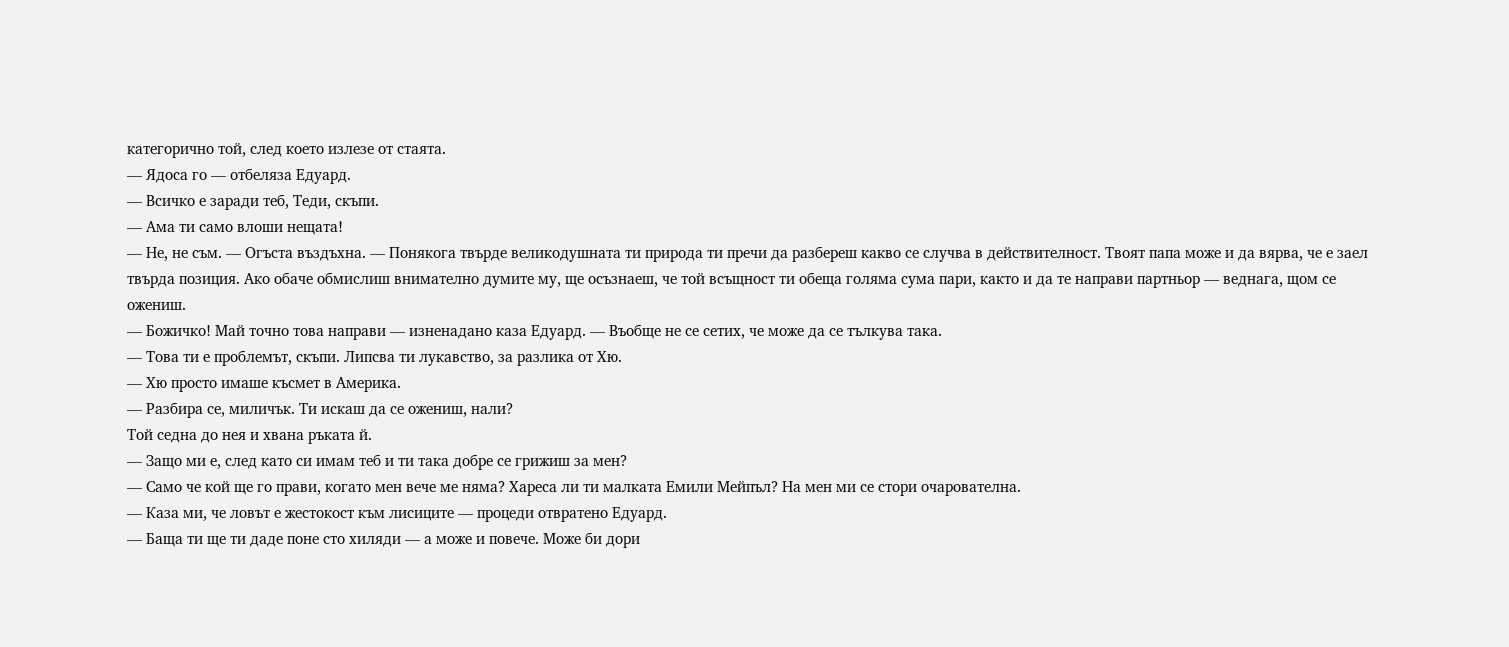категорично той, след което излезе от стаята.
— Ядоса го — отбеляза Едуард.
— Всичко е заради теб, Теди, скъпи.
— Ама ти само влоши нещата!
— Не, не съм. — Огъста въздъхна. — Понякога твърде великодушната ти природа ти пречи да разбереш какво се случва в действителност. Твоят папа може и да вярва, че е заел твърда позиция. Ако обаче обмислиш внимателно думите му, ще осъзнаеш, че той всъщност ти обеща голяма сума пари, както и да те направи партньор — веднага, щом се ожениш.
— Божичко! Май точно това направи — изненадано каза Едуард. — Въобще не се сетих, че може да се тълкува така.
— Това ти е проблемът, скъпи. Липсва ти лукавство, за разлика от Хю.
— Хю просто имаше късмет в Америка.
— Разбира се, миличък. Ти искаш да се ожениш, нали?
Той седна до нея и хвана ръката й.
— Защо ми е, след като си имам теб и ти така добре се грижиш за мен?
— Само че кой ще го прави, когато мен вече ме няма? Хареса ли ти малката Емили Мейпъл? На мен ми се стори очарователна.
— Каза ми, че ловът е жестокост към лисиците — процеди отвратено Едуард.
— Баща ти ще ти даде поне сто хиляди — а може и повече. Може би дори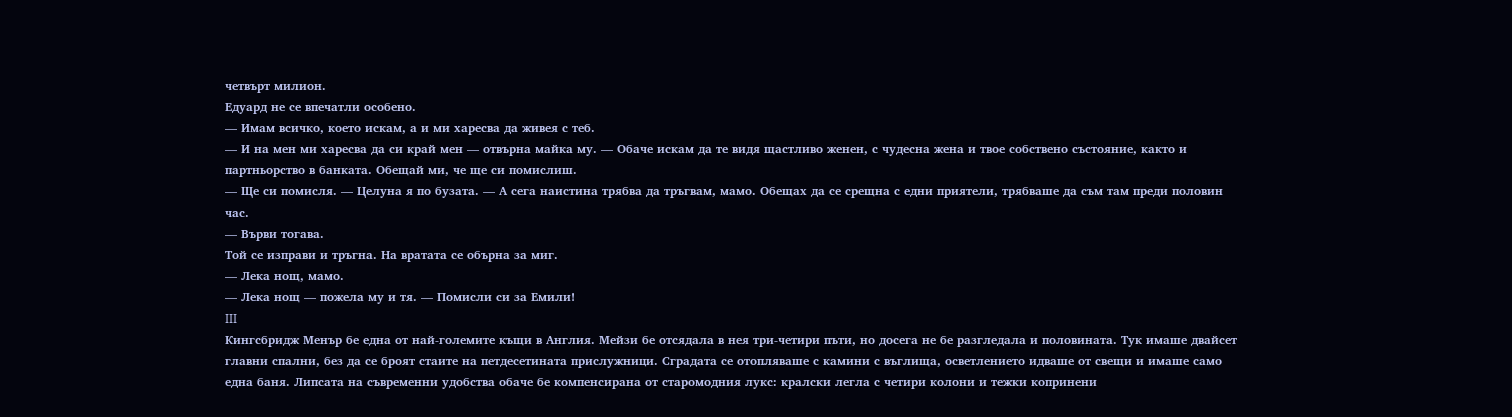четвърт милион.
Едуард не се впечатли особено.
— Имам всичко, което искам, а и ми харесва да живея с теб.
— И на мен ми харесва да си край мен — отвърна майка му. — Обаче искам да те видя щастливо женен, с чудесна жена и твое собствено състояние, както и партньорство в банката. Обещай ми, че ще си помислиш.
— Ще си помисля. — Целуна я по бузата. — А сега наистина трябва да тръгвам, мамо. Обещах да се срещна с едни приятели, трябваше да съм там преди половин час.
— Върви тогава.
Той се изправи и тръгна. На вратата се обърна за миг.
— Лека нощ, мамо.
— Лека нощ — пожела му и тя. — Помисли си за Емили!
III
Кингсбридж Менър бе една от най-големите къщи в Англия. Мейзи бе отсядала в нея три-четири пъти, но досега не бе разгледала и половината. Тук имаше двайсет главни спални, без да се броят стаите на петдесетината прислужници. Сградата се отопляваше с камини с въглища, осветлението идваше от свещи и имаше само една баня. Липсата на съвременни удобства обаче бе компенсирана от старомодния лукс: кралски легла с четири колони и тежки копринени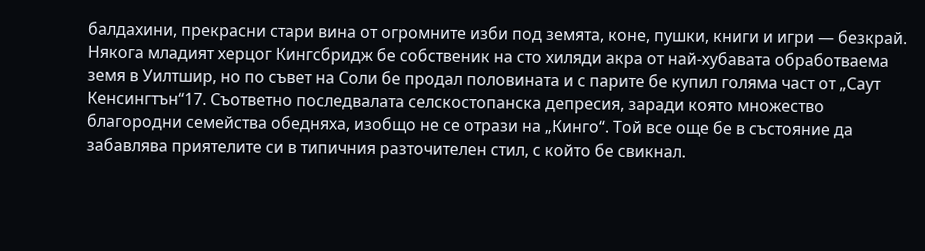балдахини, прекрасни стари вина от огромните изби под земята, коне, пушки, книги и игри — безкрай.
Някога младият херцог Кингсбридж бе собственик на сто хиляди акра от най-хубавата обработваема земя в Уилтшир, но по съвет на Соли бе продал половината и с парите бе купил голяма част от „Саут Кенсингтън“17. Съответно последвалата селскостопанска депресия, заради която множество благородни семейства обедняха, изобщо не се отрази на „Кинго“. Той все още бе в състояние да забавлява приятелите си в типичния разточителен стил, с който бе свикнал.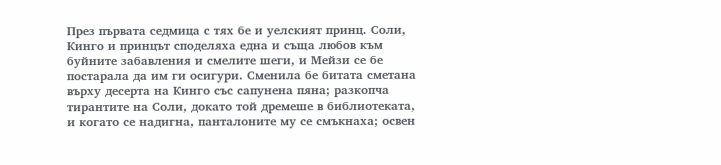През първата седмица с тях бе и уелският принц. Соли, Кинго и принцът споделяха една и съща любов към буйните забавления и смелите шеги, и Мейзи се бе постарала да им ги осигури. Сменила бе битата сметана върху десерта на Кинго със сапунена пяна; разкопча тирантите на Соли, докато той дремеше в библиотеката, и когато се надигна, панталоните му се смъкнаха; освен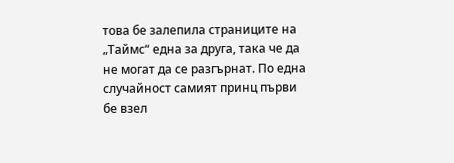това бе залепила страниците на „Таймс“ една за друга, така че да не могат да се разгърнат. По една случайност самият принц първи бе взел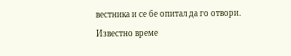вестника и се бе опитал да го отвори. Известно време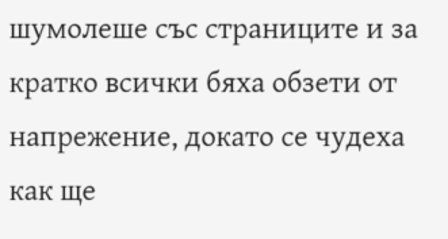шумолеше със страниците и за кратко всички бяха обзети от напрежение, докато се чудеха как ще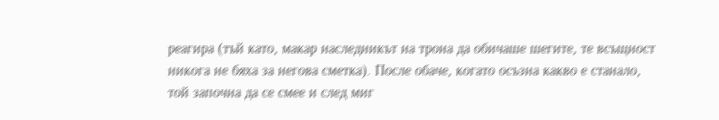реагира (тъй като, макар наследникът на трона да обичаше шегите, те всъщност никога не бяха за негова сметка). После обаче, когато осъзна какво е станало, той започна да се смее и след миг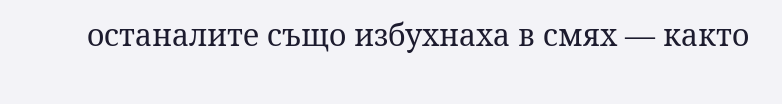останалите също избухнаха в смях — както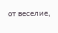от веселие,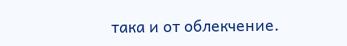така и от облекчение.